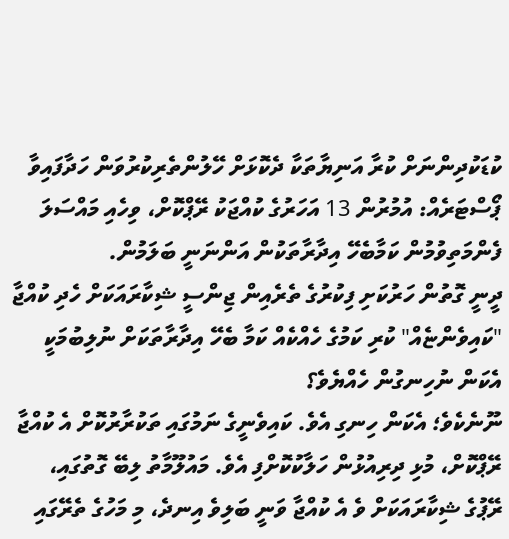ކުޑަކުދިންނަށް ކުރާ އަނިޔާތަކާ ދެކޮޅަށް ހޭލުންތެރިކުރުވަން ހަދާފައިވާ ޕޯސްޓަރެއް: އުމުރުން 13 އަހަރުގެ ކުއްޖަކު ރޭޕްކޮށް، ވިހެއި މައްސަލަ ފެންމަތިވުމުން ކަމާބެހޭ އިދާރާތަކުން އަންނަނީ ބަލަމުން.
ދީނީ ގޮތުން ހަރުކަށި ފިކުރުގެ ތެރެއިން ޖިންސީ ޝިކާރައަކަށް ހެދި ކުއްޖާ "ކައިވެންޏެއް" ކުރި ކަމުގެ ހެއްކެއް ކަމާ ބެހޭ އިދާރާތަކަށް ނުލިބުމަކީ އެކަން ނުހިނގުން ހެއްޔެވެ؟
ނޫނެކެވެ؛ އެކަން ހިނގި އެވެ. ކައިވެނީގެ ނަމުގައި ތަކުރާރުކޮށް އެ ކުއްޖާ ރޭޕްކޮށް، މުޅި ދިރިއުޅުން ހަލާކުކޮށްފި އެވެ. މައުލޫމާތު ލިބޭ ގޮތުގައި، ރޭޕުގެ ޝިކާރައަކަށް ވެ އެ ކުއްޖާ ވަނީ ބަލިވެ އިނދެ، މި މަހުގެ ތެރޭގައި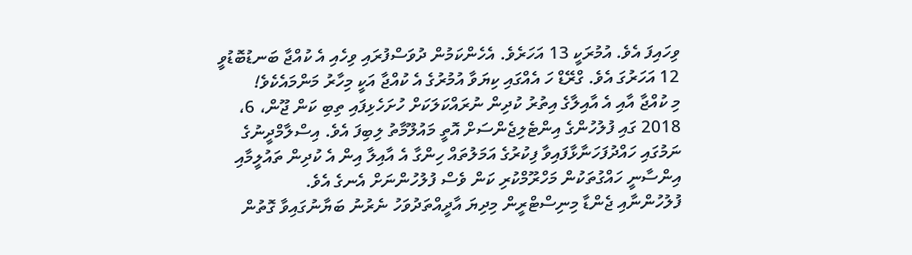ވިހައިފަ އެވެ. އުމުރަކީ 13 އަހަރެވެ. އެހެންކަމުން ދުވަސްފުރައި ވިހެއި އެ ކުއްޖާ ބަނޑުބޮޑުވީ 12 އަހަރުގަ އެވެ. ގްރޭޑް ހަ އެއްގައި ކިޔަވާ އުމުރުގެ އެ ކުއްޖާ އަކީ މިހާރު މަންމައެކެވެ!
މި ކުއްޖާ އާއި އެ އާއިލާގެ އިތުރު ކުދިން ނުރައްކަލަކަށް ހުށަހެޅިފައި ތިބި ކަން ޖޫން، 6، 2018 ގައި ފުލުހުންގެ އިންޓެލިޖެންސަށް އޮތީ މައުލޫމާތު ލިބިފަ އެވެ. އިސްލާމްދީނުގެ ނަމުގައި ހައްދުފަހަނާޅާފައިވާ ފިކުރުގެ އަމަލުތައް ހިންގާ އެ އާއިލާ އިން އެ ކުދިން ތައުލީމާއި އިންސާނީ ހައްގުތަކުން މަހްރޫމްކުރި ކަން ވެސް ފުލުހުންނަށް އެނގެ އެވެ.
ފުލުހުންނާއި ޖެންޑާ މިނިސްޓްރީން މިދިޔަ އާދީއްތަދުވަހު ނެރުނު ބަޔާނުގައިވާ ގޮތުން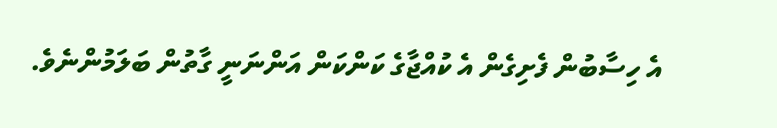އެ ހިސާބުން ފެށިގެން އެ ކުއްޖާގެ ކަންކަން އަންނަނީ ގާތުން ބަލަމުންނެވެ.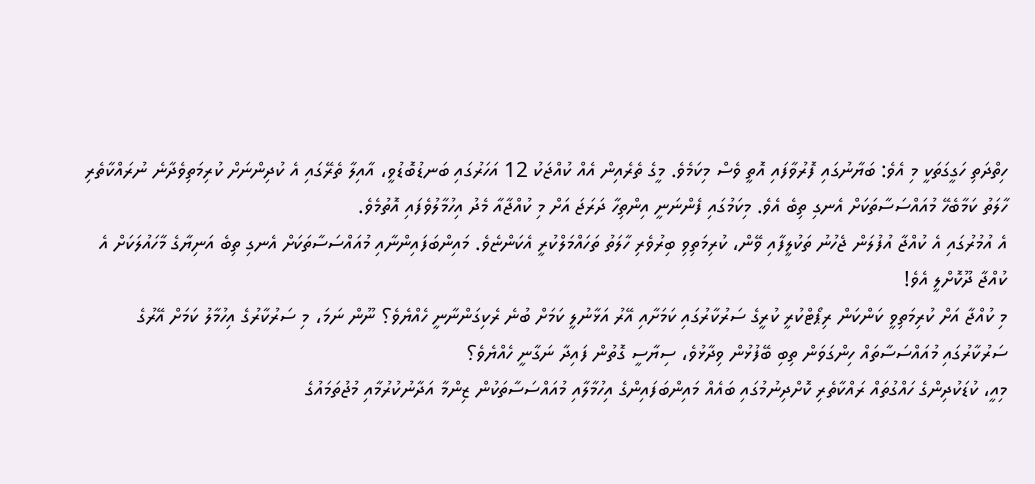ހިތްދަތި ހަގީގަތަކީ މި އެވެ: ބަޔާނުގައި ފޮރުވާފައި އޮތީ ވެސް މިކަމެވެ. މީގެ ތެރެއިން އެއް ކުއްޖަކު 12 އަހަރުގައި ބަނޑުބޮޑުވީ، އާއިލާ ތެރޭގައި އެ ކުދިންނަށް ކުރިމަތިވެދާނެ ނުރައްކާތެރި ހާލަތު ކަމާބެހޭ މުއައްސަސާތަކަށް އެނގި ތިބެ އެވެ. މިކަމުގައި ފެންނަނީ އިންތިހާ ދަރަޖަ އަށް މި ކުއްޖާއާ މެދު އިހުމާލުވެފައި އޮތުމެވެ.
އެ އުމުރުގައި އެ ކުއްޖާ އުފުލަން ޖެހުނު ތަކުލީފާއި ވޭން، ކުރިމަތިވި ބިރުވެރި ހާލަތު ތަހައްމަލްކުރީ އެކަންޏެވެ. މައިންބަފައިންނާއި މުއައްސަސާތަކަށް އެނގި ތިބެ އަނިޔާގެ މާހައުލަކަށް އެ ކުއްޖާ ދޫކޮށްލީ އެވެ!
މި ކުއްޖާ އަށް ކުރިމަތިވީ ކަންކަން ރިޕޯޓްކުރީ ކުރީގެ ސަރުކާރުގައި ކަމަށާއި އޭރު އަޅާނުލީ ކަމަށް ބުނެ ރެކިގަންނާނީ ހެއްޔެވެ؟ ނޫން ނަމަ، މި ސަރުކާރުގެ އިހުމާލު ކަމަށް އޭރުގެ ސަރުކާރުގައި މުއައްސަސާތައް ހިންގަވަން ތިބި ބޭފުޅުން ވިދާޅުވެ، ސިޔާސީ ގޮތުން ފައިދާ ނަގާނީ ހެއްޔެވެ؟
މިއީ، ކުޑަކުދިންގެ ހައްގުތައް ރައްކާތެރި ކޮށްދިނުމުގައި ބައެއް މައިންބަފައިންގެ އިހުމާލާއި މުއައްސަސާތަކުން ޒިންމާ އަދާނުކުރުމާއި މުޖުތަމައުގެ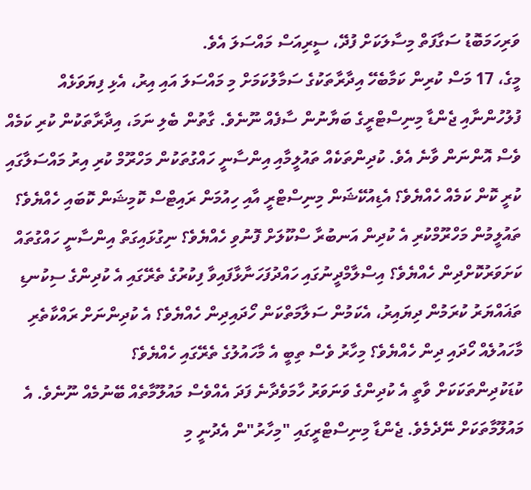ވަރިހަމަބޮޑު ސަގާފަތް މިސާލަކަށް ފުދޭ، ސީރިއަސް މައްސަލަ އެވެ.
މީގެ، 17 މަސް ކުރިން ކަމާބެހޭ އިދާރާތަކުގެ ސަމާލުކަމަށް މި މައްސަލަ އައި އިރު، އެޅި ފިޔަވަޅެއް ފުލުހުންނާއި ޖެންޑާ މިނިސްޓްރީގެ ބަޔާނުން ސާފެއް ނޫނެވެ. ގާތުން ބެލި ނަމަ، އިދާރާތަކުން ކުރި ކަމެއް ވެސް އޮންނަން ވާނެ އެވެ. ކުދިންތަކެއް ތައުލީމާއި އިންސާނީ ހައްގުތަކުން މަހްރޫމް ކުރި އިރު މައްސަލާގައި ކުރީ ކޮން ކަމެއް ހެއްޔެވެ؟ އެޑިއުކޭޝަން މިނިސްޓްރީ އާއި ހިއުމަން ރައިޓްސް ކޮމިޝަން ކޮބައި ހެއްޔެވެ؟
ތައުލީމުން މަހްރޫމްކުރި އެ ކުދިން އަނބުރާ ސްކޫލަށް ފޮނުވި ހެއްޔެވެ؟ ނިގުޅައިގަތް އިންސާނީ ހައްގުތައް ކަށަވަރުކޮށްދިން ހެއްޔެވެ؟ އިސްލާމްދީނުގައި ހައްދުފަހަނާޅާފައިވާ ފިކުރުގެ ތެރޭގައި އެ ކުދިންގެ ސިކުނޑި ތަޣައްޔަރު ކުރަމުން ދިޔައިރު، އެކަމުން ސަލާމަތްކަން ހޯދައިދިން ހެއްޔެވެ؟ އެ ކުދިންނަށް ރައްކާތެރި މާހައުލެއް ހޯދައި ދިން ހެއްޔެވެ؟ މިހާރު ވެސް ތިބީ އެ މާހައުލުގެ ތެރޭގައި ހެއްޔެވެ؟
ކުޑަކުދިންތަކަކަށް ވާތީ އެ ކުދިންގެ ވަނަވަރު ހާމަވެދާނެ ފަދަ އެއްވެސް މައުލޫމާތެއް ބޭނުމެއް ނޫނެވެ. އެ މައުލޫމާތަކަށް ނޭދެމެވެ. ޖެންޑާ މިނިސްޓްރީގައި "މިހާރު"ން އެދުނީ މި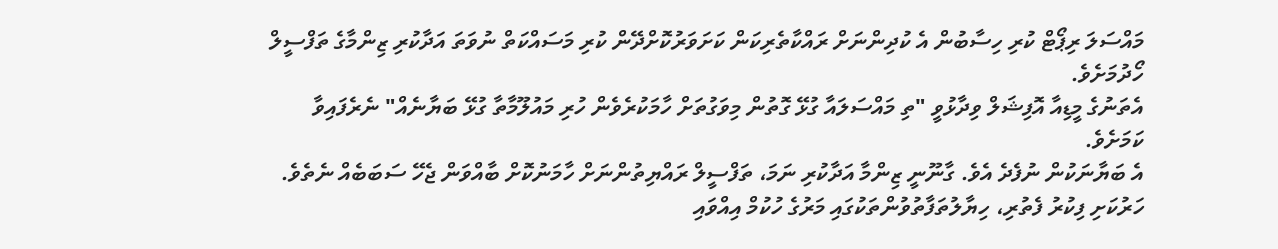މައްސަލަ ރިޕޯޓް ކުރި ހިސާބުން އެ ކުދިންނަށް ރައްކާތެރިކަން ކަށަވަރުކޮށްދޭން ކުރި މަސައްކަތް ނުވަތަ އަދާކުރި ޒިންމާގެ ތަފްސީލް ހޯދުމަށެވެ.
އެތަނުގެ މީޑިއާ އޮފިޝަލް ވިދާޅުވީ "ތި މައްސަލައާ ގުޅޭ ގޮތުން މިވަގުތަށް ހާމަކުރެވެން ހުރި މައުލޫމާތާ ގުޅޭ ބަޔާނެއް" ނެރެފައިވާ ކަމަށެވެ.
އެ ބަޔާނަކުން ނުފެދެ އެވެ. ގާނޫނީ ޒިންމާ އަދާކުރި ނަމަ، ތަފްސީލް ރައްޔިތުންނަށް ހާމަނުކޮށް ބާއްވަން ޖެހޭ ސަބަބެއް ނެތެވެ. ހަރުކަށި ފިކުރު ފެތުރި، ހިޔާލުތަފާތުވުންތަކުގައި މަރުގެ ހުކުމް އިއްވައި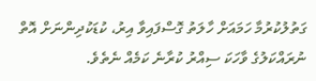ގަތުލުކުރުމާ ހަމައަށް ހާލަތު ގޮސްފައިވާ އިރު، ކުޑަކުދިންނަށް އޮތް ނުރައްކަލުގެ ވާހަކަ ސިއްރު ކުރާނެ ކަމެއް ނެތެވެ.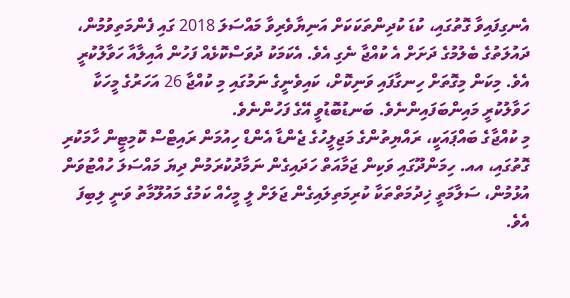އެނގިފައިވާ ގޮތުގައި، ކުޑަ ކުދިންތަކަކަށް އަނިޔާވެރިވާ މައްސަލަ 2018 ގައި ފެންމަތިވުމުން، ދައުލަތުގެ ބެލުމުގެ ދަށަށް އެ ކުއްޖާ ނެގި އެވެ. އެކަމަކު ދުވަސްކޮޅެއް ފަހުން އާއިލާއާ ހަވާލުކުރީ އެވެ. މިކަން މިގޮތަށް ހިނގާފައި ވަނިކޮށް، ކައިވެނީގެ ނަމުގައި މި ކުއްޖާ 26 އަހަރުގެ މީހަކާ ހަވާލުކުރީ މައިންބަފައިންނެވެ. ބަނޑުބޮޑުވީ އޭގެ ފަހުންނެވެ.
މި ކުއްޖާގެ ބައްޕައަކީ، ރައްޔިތުންގެ މަޖިލީހުގެ ޖެންޑާ އެންޑް ހިއުމަން ރައިޓްސް ކޮމިޓީން ހާމަކުރި ގޮތުގައި، އއ. ހިމަންދޫގައި ވަކިން ޖަމާއަތް ހަދައިގެން ނަމާދުކުރަމުން ދިޔަ މައްސަލަ ހުއްޓުވަން އުޅުމުން، ސަލާމަތީ ޚިދުމަތްތަކާ ކުރިމަތިލައިގެން ޖަލަށް ލީ މީހެއް ކަމުގެ މައުލޫމާތު ވަނީ ލިބިފަ އެވެ.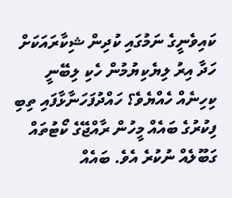ކައިވެނީގެ ނަމުގައި ކުދިން ޝިކާރައަކަށް ހަދާ އިރު ލިޔެކިޔުމުން ހެކި ލިބޭނީ ކިހިނެއް ހެއްޔެވެ؟ ހައްދުފަހަނާޅާފައި ތިބި ފިކުރުގެ ބައެއް މީހުން ރާއްޖޭގެ ކޯޓުތައް ގަބޫލެއް ނުކުރެ އެވެ. ބައެއް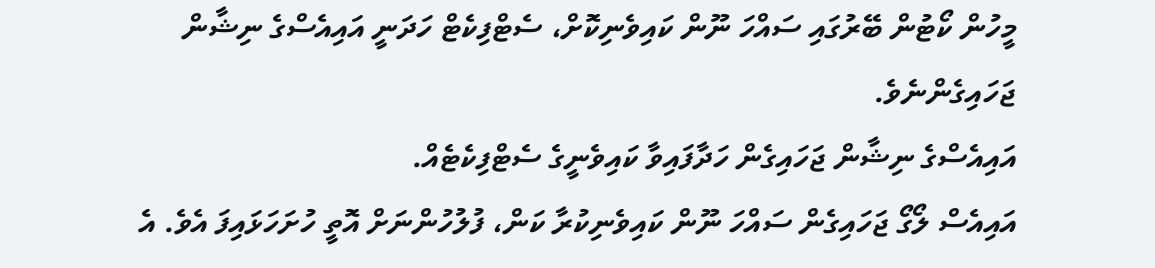މީހުން ކޯޓުން ބޭރުގައި ސައްހަ ނޫން ކައިވެނިކޮށް، ސެޓްފިކެޓް ހަދަނީ އައިއެސްގެ ނިޝާން ޖަހައިގެންނެވެ.
އައިއެސްގެ ނިޝާން ޖަހައިގެން ހަދާފައިވާ ކައިވެނީގެ ސެޓްފިކެޓެއް.
އައިއެސް ލޯގޯ ޖަހައިގެން ސައްހަ ނޫން ކައިވެނިކުރާ ކަން، ފުލުހުންނަށް އޮތީ ހުށަހަޅައިފަ އެވެ. އެ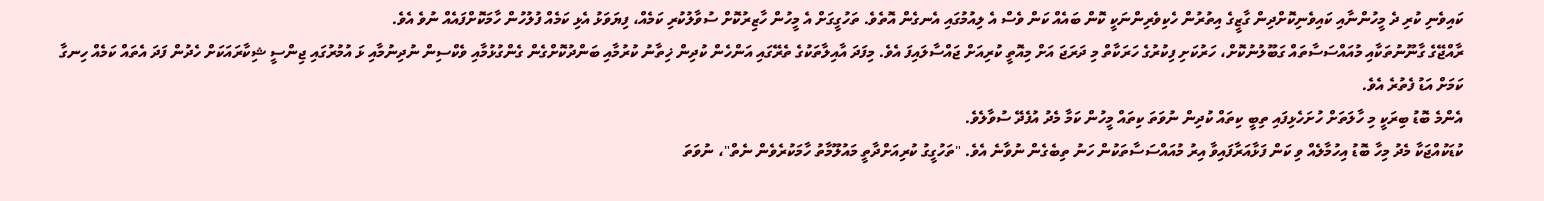ކައިވެނި ކުރި ދެ މީހުންނާއި ކައިވެނިކޮށްދިން ގާޒީގެ އިތުރުން ހެކިވެރިންނަކީ ކޮން ބައެއް ކަން ވެސް އެ ލިއުމުގައި އެނގެން އޮތެވެ. ތަހުގީގަށް އެ މީހުން ހާޒިރުކޮށް ސުވާލުކުރި ކަމެއް، ފިޔަވަޅު އެޅި ކަމެއް ފުލުހުން ހާމަކޮށްފައެއް ނުވެ އެވެ.
ރާއްޖޭގެ ގާނޫނުތަކާއި މުއައްސަސާތައް ގަބޫލުނުކޮށް، ހަރުކަށި ފިކުރުގެ ހަރަކާތް މި ދަރަޖަ އަށް މިއޮތީ ކުރިއަށް ޖައްސާލައިފަ އެވެ. މިފަދަ އާއިލާތަކުގެ ތެރޭގައި އަންހެން ކުދިން ޚިތާނު ކުރުމާއި ބަންދުކޮށްގެން ގެންގުޅުމާއި ވެކްސިން ނުދިނުމާއި ޅަ އުމުރުގައި ޖިންސީ ޝިކާރައަކަށް ހެދުން ފަދަ އެތައް ކަމެއް ހިނގާ ކަމަށް އަޑު ފެތުރެ އެވެ.
އެންމެ ބޮޑު ބިރަކީ މި ހާލަތަށް ހުށަހެޅިފައި ތިބީ ކިތައް ކުދިން ނުވަތަ ކިތައް މީހުން ކަމާ މެދު އުފެދޭ ސުވާލެވެ.
ކުޑަކުއްޖަކާ މެދު މިހާ ބޮޑު އިހުމާލެއް ވި ކަން ފަޅާއަރާފައިވާ އިރު މުއައްސަސާތަކުން ހަނު ތިބެގެން ނުވާނެ އެވެ. "ތަހުގީގު ކުރިއަށްދާތީ މައުލޫމާތު ހާމަކުރެވެން ނެތް"، ނުވަތަ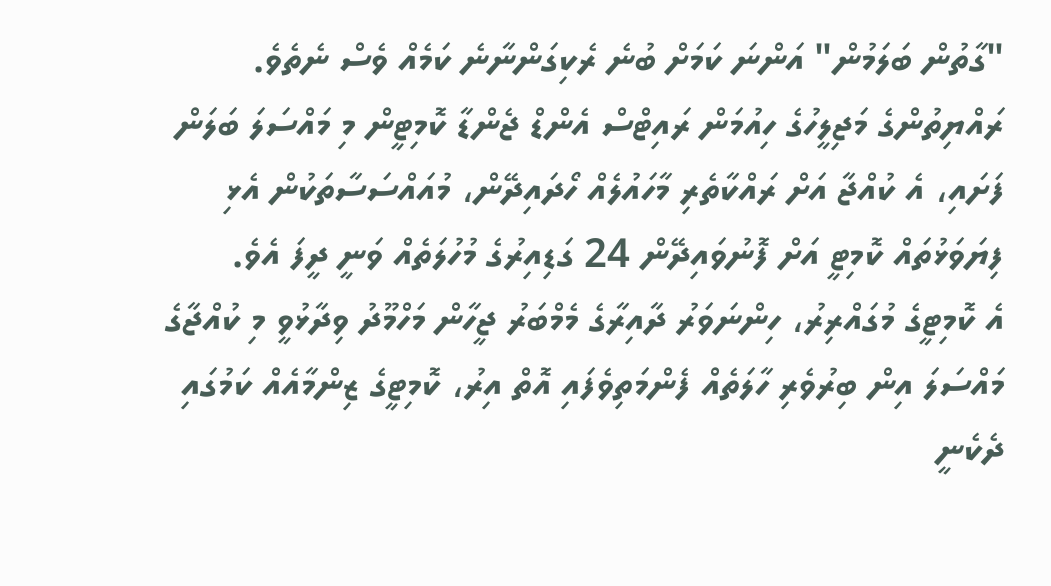"ގާތުން ބަލަމުން" އަންނަ ކަމަށް ބުނެ ރެކިގަންނާނެ ކަމެއް ވެސް ނެތެވެ.
ރައްޔިތުންގެ މަޖިލީހުގެ ހިއުމަން ރައިޓްސް އެންޑް ޖެންޑާ ކޮމިޓީން މި މައްސަލަ ބަލަން ފަށައި، އެ ކުއްޖާ އަށް ރައްކާތެރި މާހައުލެއް ހޯދައިދޭން، މުއައްސަސާތަކުން އެޅި ފިޔަވަޅުތައް ކޮމިޓީ އަށް ފޮނުވައިދޭން 24 ގަޑިއިރުގެ މުހުލަތެއް ވަނީ ދީފަ އެވެ.
އެ ކޮމިޓީގެ މުގައްރިރު، ހިންނަވަރު ދާއިރާގެ މެމްބަރު ޖީހާން މަހްމޫދު ވިދާޅުވީ މި ކުއްޖާގެ މައްސަލަ އިން ބިރުވެރި ހާލަތެއް ފެންމަތިވެފައި އޮތް އިރު، ކޮމިޓީގެ ޒިންމާއެއް ކަމުގައި ދެކެނީ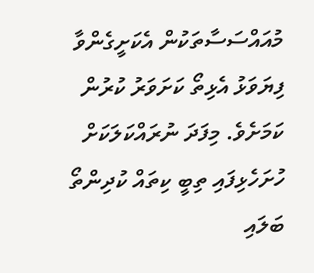މުއައްސަސާތަކުން އެކަށީގެންވާ ފިޔަވަޅު އެޅިތޯ ކަށަވަރު ކުރުން ކަމަށެވެ. މިފަދަ ނުރައްކަލަކަށް ހުށަހެޅިފައި ތިބީ ކިތައް ކުދިންތޯ ބަލައި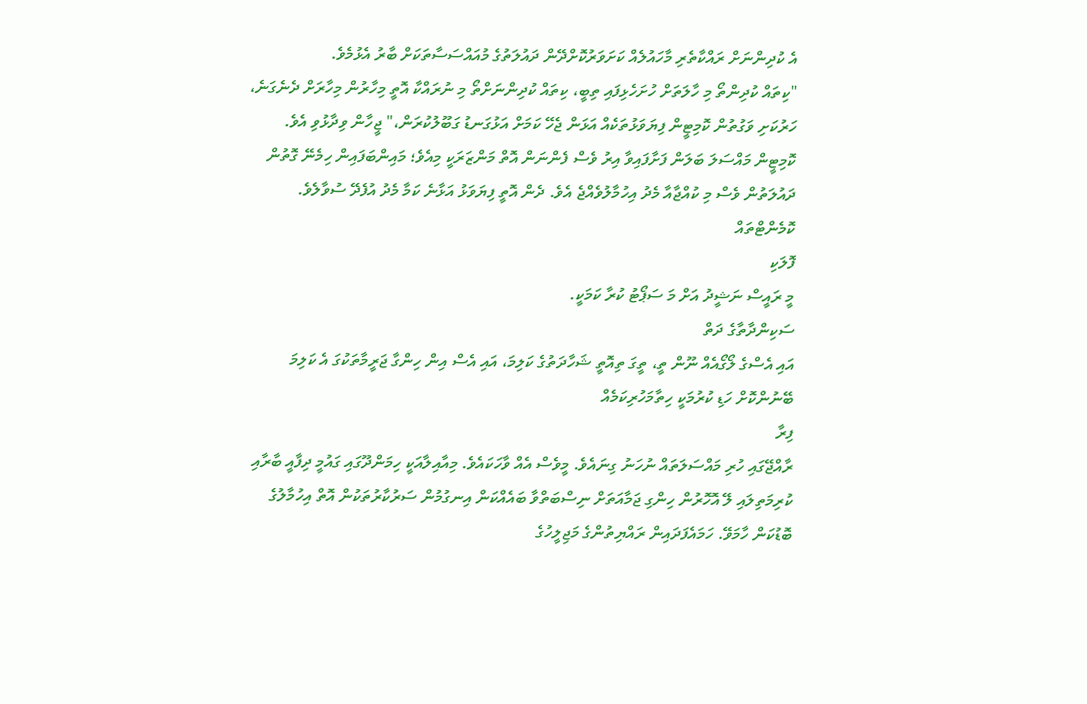އެ ކުދިންނަށް ރައްކާތެރި މާހައުލެއް ކަށަވަރުކޮށްދޭން ދައުލަތުގެ މުއައްސަސާތަކަށް ބާރު އެޅުމެވެ.
"ކިތައް ކުދިންތޯ މި ހާލަތަށް ހުށަހެޅިފައި ތިބީ، ކިތައް ކުދިންނަށްތޯ މި ނުރައްކާ އޮތީ މިހާރުން މިހާރަށް ދެނެގަނެ، ހަރުކަށި ވަގުތުން ކޮމިޓީން ފިޔަވަޅުތަކެއް އަޅަން ޖެހޭ ކަމަށް އަޅުގަނޑު ގަބޫލުކުރަން،" ޖީހާން ވިދާޅުވި އެވެ.
ކޮމިޓީން މައްސަލަ ބަލަން ފަށާފައިވާ އިރު ވެސް ފެންނަން އޮތް މަންޒަރަކީ މިއެވެ؛ މައިންބަފައިން ހިމެނޭ ގޮތުން ދައުލަތުން ވެސް މި ކުއްޖާއާ މެދު އިހުމާލުވެއްޖެ އެވެ. ދެން އޮތީ ފިޔަވަޅު އަޅާނެ ކަމާ މެދު އުފެދޭ ސުވާލެވެ.
ކޮމެންޓްތައް
ފޮލަކި
މީ ރައީސް ނަޝީދު އަށް މަ ސަޕޯޓު ކުރާ ކަމަކީ.
ސަކިންދާތާގެ ދަތް
އައި އެސްގެ ލޯގޯއެއް ނޫން ތީ، ތީގަ ތިއޮތީ ޝަހާދަތުގެ ކަލިމަ، އައި އެސް އިން ހިންގާ ޖަރީމާތަކުގަ އެ ކަލިމަ ބޭނުންކޮށް ހަޑި ކުރުމަކީ ހިތާމަހުރިކަމެއް
ފިރާ
ރާއްޖޭގައި ހުރި މައްސަލަތައް ނުހަނު ގިނައެވެ. މީވެސް އެއް ވާހަކައެވެ. މިއާއިލާއަކީ ހިމަންދޫގައި ގައުމީ ދިފާއީ ބާރާއި ކުރިމަތިލައި ލޭ އޮހޮރުން ހިންގި ޖަމާއަތަށް ނިސްބަތްވާ ބައެއްކަން އިނގުމުން ސަރުކާރުތަކުން އޮތް އިހުމާލުގެ ބޮޑުކަން ހާމަވޭ. ހަމައެފަދައިން ރައްޔިތުންގެ މަޖިލީހުގެ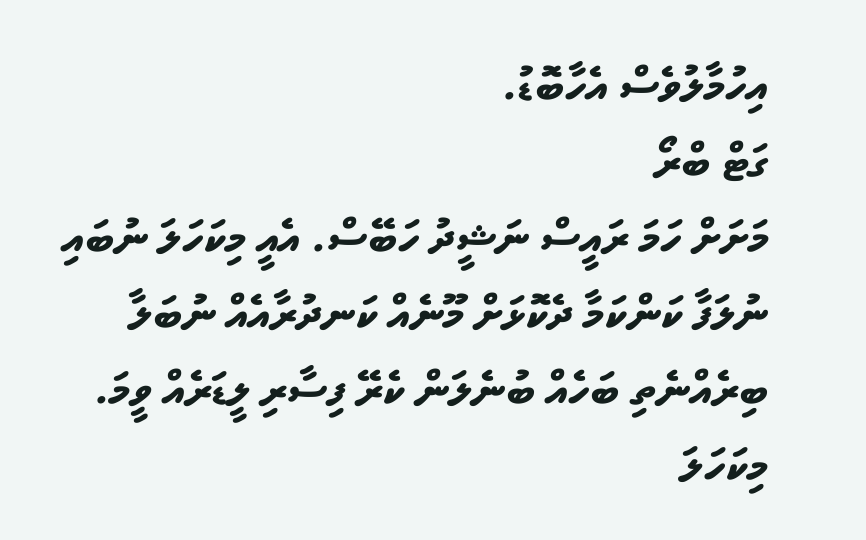އިހުމާލުވެސް އެހާބޮޑު.
ގަޓް ބްރޯ
މަށަށް ހަމަ ރައީސް ނަޝީދު ހަބޭސް. އެއީ މިކަހަލަ ނުބައި ނުލަފާ ކަންކަމާ ދެކޮޅަށް މޫނެއް ކަނދުރާއެއް ނުބަލާ ބިރެއްނެތި ބަހެއް ބުނެލަން ކެރޭ ފިސާރި ލީޑަރެއް ވީމަ. މިކަހަލަ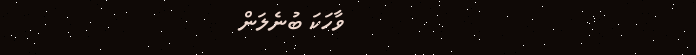ވާހަކަ ބުނެލަން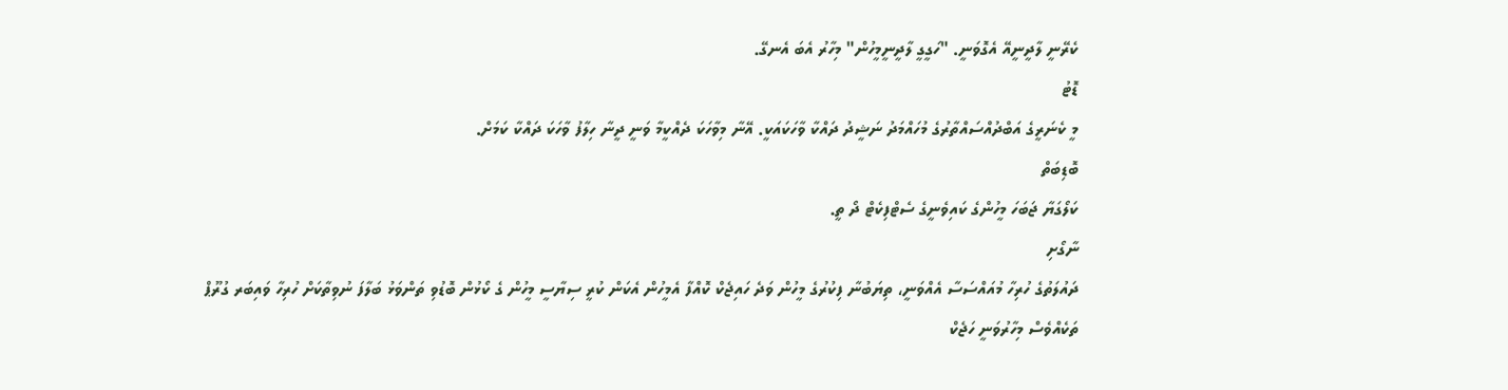ކެރޭނީ ލާދީނީއޭ އެގޮވަނީ. "ހަގީގީ ލާދީނީމީހުން" މިހާރު އެބަ އެނގޭ.
ޑޮޓު
މީ ކެނަރީގެ އަބްދުއްސައްތާރުގެ މުހައްމަދު ނަޝީދު ދައްކާ ވާހަކައަކީ. އޭނާ މިވާހަކަ ދެއްކީމާ ވަނީ ދީނާ ހިލާފު ވާހަކަ ދައްކާ ކަމަށް.
ބޮޑިބަތް
ކަލޯގަޔާ ޖަބަހަ މީހުންގެ ކައިވެނީގެ ސެޓްފިކެޓް ދޯ ތީ.
ނާގޯށި
ދައުލަތުގެ ހުރިހާ މުއައްސަސާ އެއްވަނީ، ތިޔަބުނާ ފިކުރުގެ މީހުން ވަދެ ހައިޖެކް ކޮއްފާ އެމީހުން އެކަން ކުރީ ސިޔާސީ މީހުން ގެ ކޯޅުން ބޮޑުވި ތަންވަޅު ބަލާފަ ނުވިތާކަށް ހުރިހާ ވައިބަރ ގުރޫޕް ތަކެއްވެސް މިހާރުވަނީ ހަޖެކް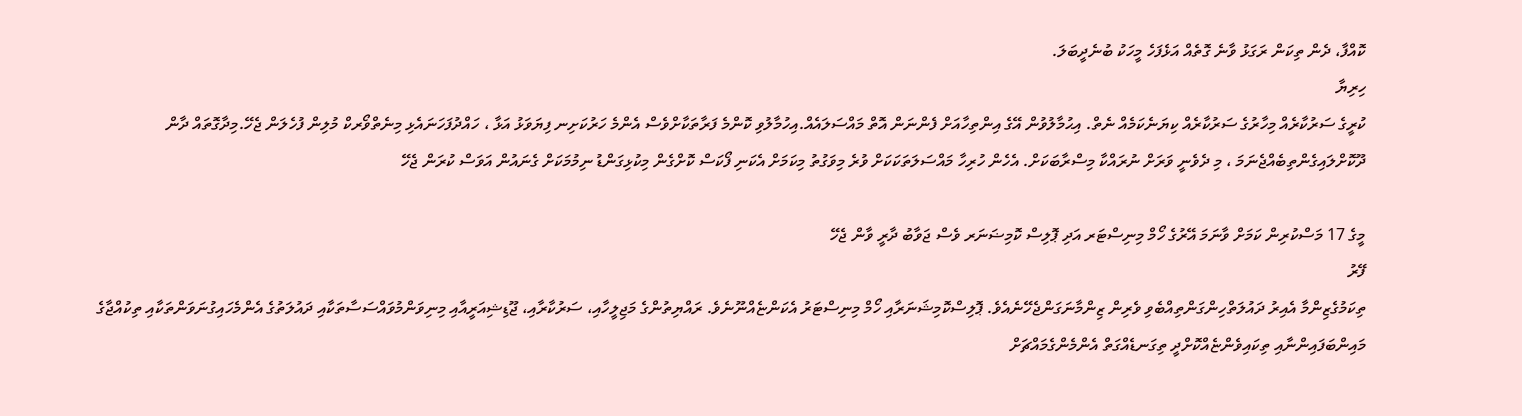ކޮއްފާ، ދެން ތިކަން ރަގަޅު ވާނެ ގޮތެއް އަޅެފަހެ މީހަކު ބުނެދީބަލަ.
ހިރިޔާ
ކުރީގެ ސަރުކާރެއް މިހާރުގެ ސަރުކާރެއް ކިޔަނެކަމެއް ނެތް. އިޙުމާލުވުން އޭގެ އިންތިހާއަށް ފެންނަން އޮތް މައްސަލައެއް.އިހުމާލުވި ކޮންމެ ފަރާތަކާށްވެސް އެންމެ ހަރުކަށިނ ފިޔަވަޅު އަޅާ ، ހައްދުފަހަނައެޅި މިނެތްވޯރކް މުލިން ފުހެލަން ޖެހޭ.މިދާގޮތައް ދާން ދޫކޮށްލައިގެންތިބެއްޖެނަމަ ، މި ދެވެނީ ވަރަށް ނުރައްކާ މިސްރާބަކަށް. އެހެން ހުރިހާ މައްސަލަތަކަކަށް ވުރެ މިވަގުތު މިކަމަށް އެކަނި ފޯކަސް ކޮށްގެން މިކުޅިގަންޑު ނިމުމަކަށް ގެނައުން އަވަސް ކުރަން ޖެހޭ

މީގެ 17 މަސްކުރިން ކަމަށް ވާނަމަ އޭރުގެ ހޯމް މިނިސްޓަރ އަދި ޕޮލިސް ކޮމިޟަނަރ ވެސް ޖަވާބު ދާރީ ވާން ޖެހޭ
ފޭރު
ތިކަމުގެޒިންމާ އެއިރު ދައުލަތްހިންގަންތިއްބެވި ވެރިން ޒިންމާނަގަންޖެހޭނެއެވެ. ޕޮލިސްކޮމިޝަނަރާއި ހޯމް މިނިސްޓަރު އެކަންޏެއްނޫނެވެ. ރައްޔިތުންގެ މަޖިލީހާއި، ސަރުކާރާއި، ޖޫޑިޝިއަރީއާއި މިނިވަންމުވައްސަސާތަކާއި ދައުލަތުގެ އެންމެހައިގުނަވަންތަކާއި ތިކުއްޖާގެ މައިންބަފައިންނާއި ތިކައިވެންޏެއްކޮށްދީ ތިގަނޑެއްގަތް އެންމެންގެމައްޗަށް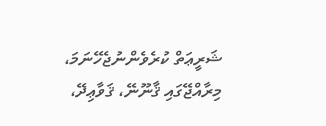ޝަރީޢަތް ކުރެވެންނުޖެހޭނަމަ، މިރާއްޖޭގައި ޤާނޫނޭ، ޤަވާޢިދޭ،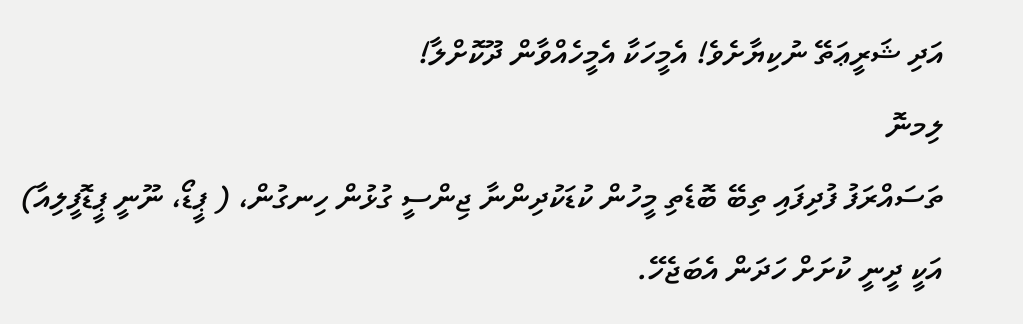އަދި ޝަރީޢަތޭ ނުކިޔާށެވެ! އެމީހަކާ އެމީހެއްވާން ދޫކޮށްލާ!
ލިމނޮ
ތަސައްރަފު ފުދިފައި ތިބޭ ބޮޑެތި މީހުން ކުޑަކުދިންނާ ޖިންސީ ގުޅުން ހިނގުން، ( ޕީޑޯ، ނޫނީ ޕީޑޮފީލިއާ) އަކީ ދީނީ ކުށަށް ހަދަން އެބަޖެހޭ.